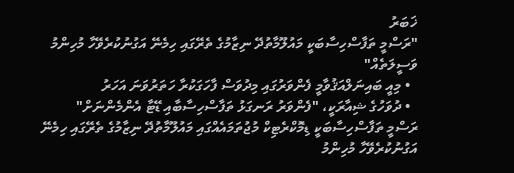ޚަބަރު
"ރަސްމީ ތަފާސްހިސާބަކީ މައުލޫމާތުދޭ ނިޒާމުގެ ތެރޭގައި ހިމެނޭ އަގުނުކުރެވޭހާ މުހިންމު ވަސީލަތެއް"
  • މިއީ ބައިނަލްއަޤުވާމީ ފެންވަރުގައި މިދުވަސް ފާހަގަކުރާ ހަތަރުވަނަ އަހަރު
  • ދުވަހުގެ ޝިއާރަކީ، "ފެންވަރު ރަނގަޅު ތަފާސްހިސާބާއި ޑޭޓާ އެންމެންނަށް"
ރަސްމީ ތަފާސްހިސާބަކީ ޑިމޮކްރެޓިކް މުޖުތަމައެއްގައި މައުލޫމާތުދޭ ނިޒާމުގެ ތެރޭގައި ހިމެނޭ އަގުނުކުރެވޭހާ މުހިންމު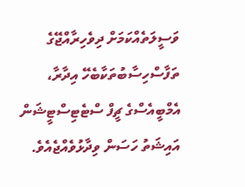ވަސީލަތެއްކަމަށް ދިވެހިރާއްޖޭގެ ތަފާސްހިސާބުތަކާބެހޭ އިދާރާ، އެމްބީއެސްގެ ޗީފް ސްޓެޓިސްޓީޝަން އައިޝަތު ހަސަން ވިދާޅުވެއްޖެއެވެ.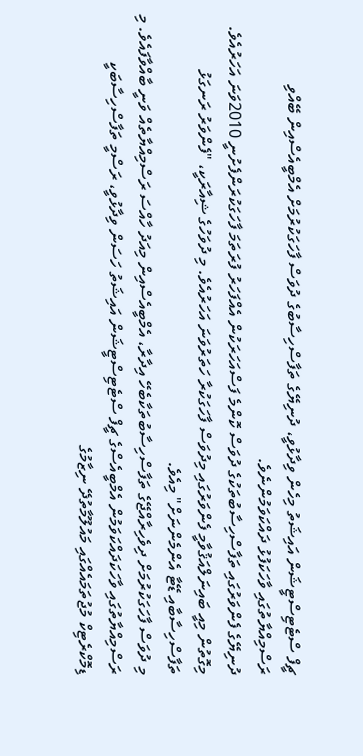ޗީފް ސްޓެޓިސްޓީޝަން އައިޝަތު މިހެން ވިދާޅުވީ، ދުނިޔޭގެ ތަފާސްހިސާބުގެ ދުވަސް ފާހަގަކުރުމަށް އެމްބީއެސްއިން ބޭއްވި ރަސްމިއްޔާތުގައި ވާހަކަފުޅު ދައްކަވަމުންނެވެ.
ދުނިޔޭގެ ފެންވަރުގައި ތަފާސްހިސާބުތަކުގެ ދުވަސް ކޮންމެ ފަސްއަހަރަކުން އެއްފަހަރު ފުރަތަމަ ފާހަގަކުރަންފެށުނީ 2010ވަނަ އަހަރުއެވެ. މިގޮތުން މިއީ ބައިނަލްއަޤުވާމީ ފެންވަރުގައި މިދުވަސް ފާހަގަކުރާ ހަތަރުވަނަ އަހަރުއެވެ. މި ދުވަހުގެ ޝިއާރަކީ، "ފެންވަރު ރަނގަޅު ތަފާސްހިސާބާއި ޑޭޓާ އެންމެންނަށް" މިއެވެ.
މި ދުވަސް ފާހަގަކުރުމަށް ދިވެހިރާއްޖޭގެ ތަފާސްހިސާބުތަކާބެހޭ އިދާރާ، އެމްބީއެސްއިން މިއަދު ހާއްސަ ރަސްމިއްޔާތެއް ވަނީ ބާއްވާފައެވެ. މި ރަސްމިއްޔާތުގައި ވާހަކަދައްކަވަމުން އެމްބީއެސްގެ ޗީފް ސްޓެޓިސްޓީޝަން އައިޝަތު ހަސަން ވިދާޅުވީ، ރަސްމީ ތަފާސްހިސާބަކީ ޑިމޮކްރެޓިކް މުޖުތަމައެއްގައި މައުލޫމާތުދޭ ނިޒާމުގެ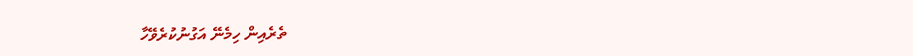ތެރެއިން ހިމެނޭ އަގުނުކުރެވޭހާ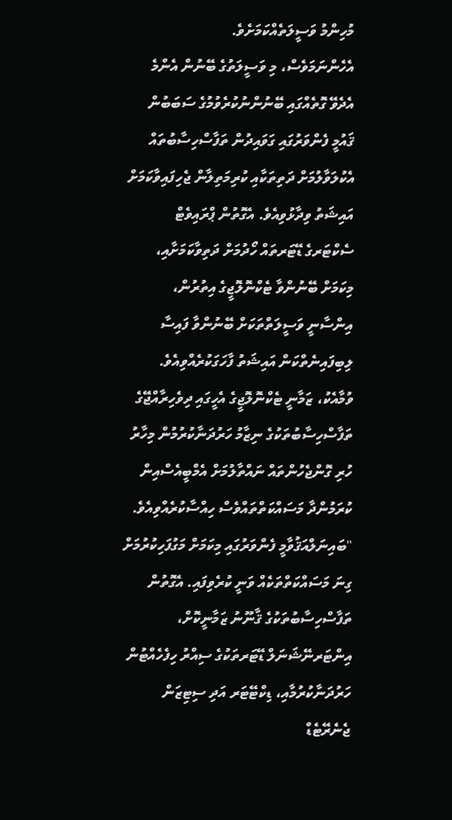މުހިންމު ވަސީލަތެއްކަމަށެވެ.
އެހެންނަމަވެސް، މި ވަސީލަތުގެ ބޭނުން އެންމެ އެދެވޭ ގޮތެއްގައި ބޭނުންނުކުރެވުމުގެ ސަބަބުން ޤައުމީ ފެންވަރުގައި ގަވައިދުން ތަފާސްހިސާބުތައް އެކުލަވާލުމަށް ދަތިތަކާއި ކުރިމަތިލާން ޖެހިފައިވާކަމަށް އައިޝަތު ވިދާޅުވިއެވެ. އެގޮތުން ޕްރައިވެޓް ސެކްޓަރގެ ޑޭޓަރތައް ހޯދުމަށް ދަތިވާކަމަށާއި، މިކަމަށް ބޭނުންވާ ޓެކްނޮލޮޖީގެ އިތުރުން، އިންސާނީ ވަސީލަތްތަކަށް ބޭނުންވާ ފައިސާ ލިބިފައިނެތްކަން އައިޝަތު ފާހަގަކުރެއްވިއެވެ.
ވުމާއެކު، ޒަމާނީ ޓެކްނޮލޮޖީގެ އެހީގައި ދިވެހިރާއްޖޭގެ ތަފާސްހިސާބުތަކުގެ ނިޒާމު ހަރުދަނާކުރުމުން މިހާރު ހުރި ގޮންޖެހުންތައް ނައްތާލުމަށް އެމްބީއެސްއިން ކުރަމުންދާ މަސައްކަތްތައްވެސް ހިއްސާކުރެއްވިއެވެ.
"ބައިނަލްއަޤުވާމީ ފެންވަރުގައި މިކަމަށް މަގުފަހިކުރުމަށް ގިނަ މަސައްކަތްތަކެއް ވަނީ ކުރެވިފައި. އެގޮތުން ތަފާސްހިސާބުތަކުގެ ޤާނޫނު ޒަމާނީކޮށް، އިންޓަރނޭޝަނަލް ޑޭޓަރތަކުގެ ސިއްރު ހިފެހެއްޓުން ހަރުދަނާކުރުމާއި، ޑިކްޓޭޓަރ އަދި ސިޓިޒަން ޖެނެރޭޓެޑް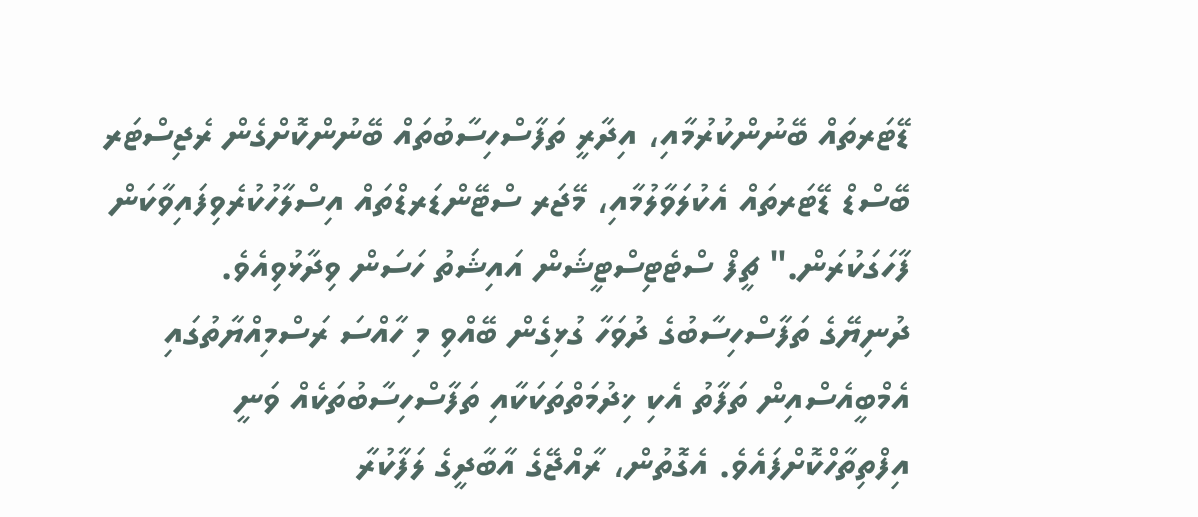ޑޭޓަރތައް ބޭނުންކުރުމާއި، އިދާރީ ތަފާސްހިސާބުތައް ބޭނުންކޮށްގެން ރެޖިސްޓަރ ބޭސްޑް ޑޭޓަރތައް އެކުލަވާލުމާއި، މޭޖަރ ސްޓޭންޑަރޑްތައް އިސްލާހުކުރެވިފައިވާކަން ފާހަގަކުރަން." ޗީފް ސްޓެޓިސްޓީޝަން އައިޝަތު ހަސަން ވިދާޅުވިއެވެ.
ދުނިޔޭގެ ތަފާސްހިސާބުގެ ދުވަހާ ގުޅިގެން ބޭއްވި މި ހާއްސަ ރަސްމިއްޔާތުގައި އެމްބީއެސްއިން ތަފާތު އެކި ޚިދުމަތްތަކަކާއި ތަފާސްހިސާބުތަކެއް ވަނީ އިފްތިތާހްކޮށްފައެވެ. އެގޮތުން، ރާއްޖޭގެ އާބާދީގެ ލަފާކުރާ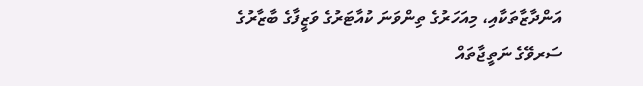އަންދާޒާތަކާއި، މިއަހަރުގެ ތިންވަނަ ކުއާޓަރުގެ ވަޒީފާގެ ބާޒާރުގެ ސަރވޭގެ ނަތީޖާތައް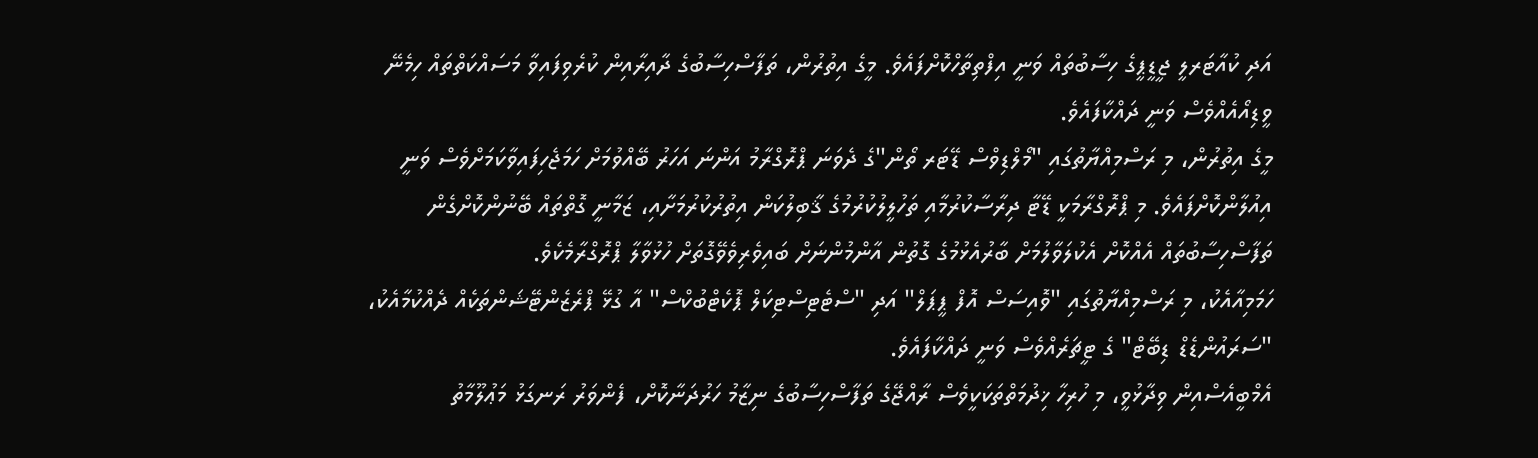އަދި ކުއާޓަރލީ ޖީޑީޕީގެ ހިސާބުތައް ވަނީ އިފްތިތާހްކޮށްފައެވެ. މީގެ އިތުރުން، ތަފާސްހިސާބުގެ ދާއިރާއިން ކުރެވިފައިވާ މަސައްކަތްތައް ހިމެނޭ ވީޑިއޯއެއްވެސް ވަނީ ދައްކާފައެވެ.
މީގެ އިތުރުން، މި ރަސްމިއްޔާތުގައި "މޯލްޑިވްސް ޑޭޓަރ ތޯން"ގެ ދެވަނަ ޕްރޮގްރާމު އަންނަ އަހަރު ބޭއްވުމަށް ހަމަޖެހިފައިވާކަމަށްވެސް ވަނީ އިއުލާންކޮށްފައެވެ. މި ޕްރޮގްރާމަކީ ޑޭޓާ ދިރާސާކުރުމާއި ތަހުލީލުކުރުމުގެ ޤާބިލުކަން އިތުރުކުރުމަށާއި، ޒަމާނީ ގޮތްތައް ބޭނުންކޮށްގެން ތަފާސްހިސާބުތައް އެއްކޮށް އެކުލަވާލުމަށް ބާރުއެޅުމުގެ ގޮތުން އާންމުންނަށް ބައިވެރިވެވޭގޮތަށް ހުޅުވާލާ ޕްރޮގްރާމެކެވެ.
ހަމަމިއާއެކު، މި ރަސްމިއްޔާތުގައި "ވޮއިސަސް އޮފް ޕީޕަލް" އަދި "ސްޓެޓިސްޓިކަލް ޕޮކެޓްބުކްސް" އާ ގުޅޭ ޕްރެޒެންޓޭޝަންތަކެއް ދެއްކުމާއެކު، "ސަރައުންޑެޑް ޑިބޭޓް" ގެ ޓީޗަރެއްވެސް ވަނީ ދައްކާފައެވެ.
އެމްބީއެސްއިން ވިދާޅުވީ، މި ހުރިހާ ޚިދުމަތްތަކަކީވެސް ރާއްޖޭގެ ތަފާސްހިސާބުގެ ނިޒާމު ހަރުދަނާކޮށް، ފެންވަރު ރަނގަޅު މަޢުލޫމާތު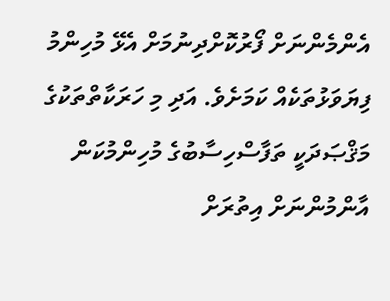އެންމެންނަށް ފޯރުކޮށްދިނުމަށް އެޅޭ މުހިންމު ފިޔަވަޅުތަކެއް ކަމަށެވެ. އަދި މި ހަރަކާތްތަކުގެ މަޤްޞަދަކީ ތަފާސްހިސާބުގެ މުހިންމުކަން އާންމުންނަށް އިތުރަށް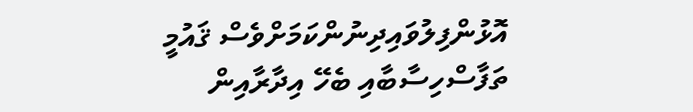އޮޅުންފިލުވައިދިނުންކަމަށްވެސް ޤައުމީ ތަފާސްހިސާބާއި ބެހޭ އިދާރާއިން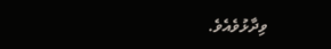ވިދާޅުވެއެވެ.